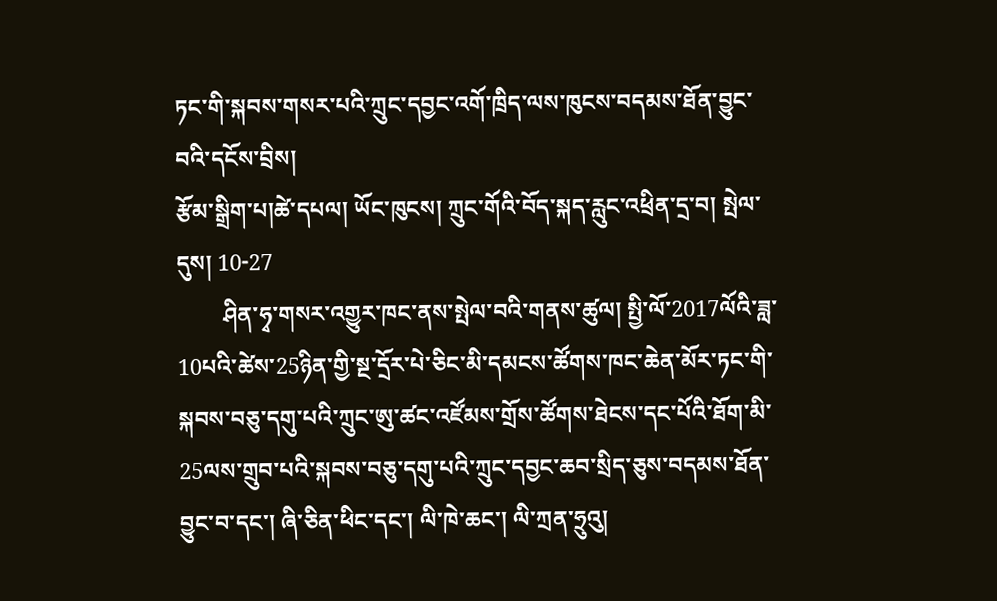ཏང་གི་སྐབས་གསར་པའི་ཀྲུང་དབྱང་འགོ་ཁྲིད་ལས་ཁུངས་བདམས་ཐོན་བྱུང་བའི་དངོས་བྲིས།
རྩོམ་སྒྲིག་པ།ཚེ་དཔལ། ཡོང་ཁུངས། ཀྲུང་གོའི་བོད་སྐད་རླུང་འཕྲིན་དྲ་བ། སྤེལ་དུས། 10-27
        ཤིན་ཧྭ་གསར་འགྱུར་ཁང་ནས་སྤེལ་བའི་གནས་ཚུལ། སྤྱི་ལོ་2017ལོའི་ཟླ་10པའི་ཚེས་25ཉིན་གྱི་སྔ་དྲོར་པེ་ཅིང་མི་དམངས་ཚོགས་ཁང་ཆེན་མོར་ཏང་གི་སྐབས་བཅུ་དགུ་པའི་ཀྲུང་ཨུ་ཚང་འཛོམས་གྲོས་ཚོགས་ཐེངས་དང་པོའི་ཐོག་མི་25ལས་གྲུབ་པའི་སྐབས་བཅུ་དགུ་པའི་ཀྲུང་དབྱང་ཆབ་སྲིད་ཅུས་བདམས་ཐོན་བྱུང་བ་དང་། ཞི་ཅིན་ཕིང་དང་། ལི་ཁེ་ཆང་། ལི་ཀྲན་ཧྲུའུ།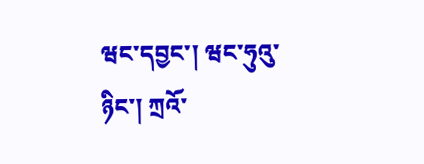ཝང་དབྱང་། ཝང་ཧུའུ་ཉིང་། ཀྲའོ་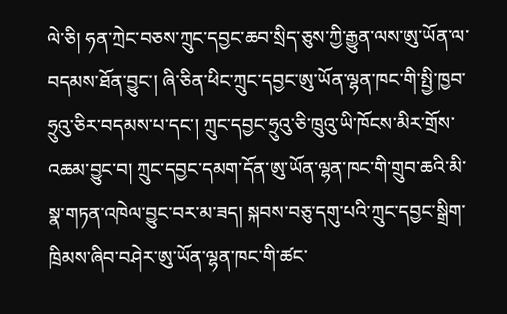ལེ་ཅི། ཧན་ཀྲེང་བཅས་ཀྲུང་དབྱང་ཆབ་སྲིད་ཅུས་ཀྱི་རྒྱུན་ལས་ཨུ་ཡོན་ལ་བདམས་ཐོན་བྱུང་། ཞི་ཅིན་ཕིང་ཀྲུང་དབྱང་ཨུ་ཡོན་ལྷན་ཁང་གི་སྤྱི་ཁྱབ་ཧྲུའུ་ཅིར་བདམས་པ་དང་། ཀྲུང་དབྱང་ཧྲུའུ་ཅི་ཁྲུའུ་ཡི་ཁོངས་མིར་གྲོས་འཆམ་བྱུང་བ། ཀྲུང་དབྱང་དམག་དོན་ཨུ་ཡོན་ལྷན་ཁང་གི་གྲུབ་ཆའི་མི་སྣ་གཏན་འཁེལ་བྱུང་བར་མ་ཟད། སྐབས་བཅུ་དགུ་པའི་ཀྲུང་དབྱང་སྒྲིག་ཁྲིམས་ཞིབ་བཤེར་ཨུ་ཡོན་ལྷན་ཁང་གི་ཚང་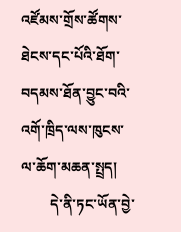འཛོམས་གྲོས་ཚོགས་ཐེངས་དང་པོའི་ཐོག་བདམས་ཐོན་བྱུང་བའི་འགོ་ཁྲིད་ལས་ཁུངས་ལ་ཆོག་མཆན་སྤྲད།
        དེ་ནི་ཏང་ཡོན་བྱེ་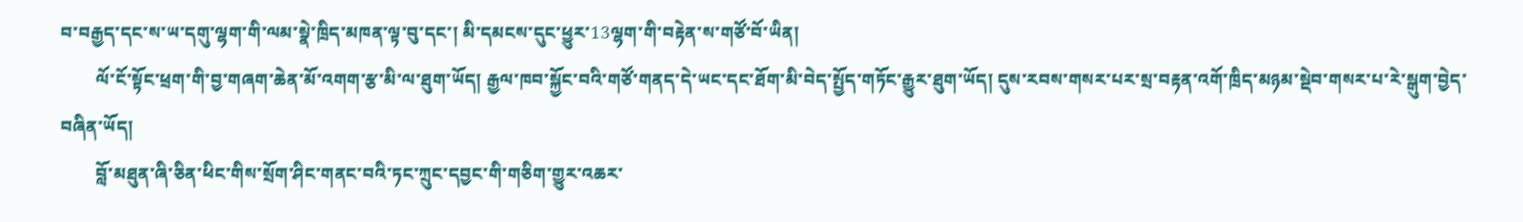བ་བརྒྱད་དང་ས་ཡ་དགུ་ལྷག་གི་ལམ་སྣེ་ཁྲིད་མཁན་ལྟ་བུ་དང་། མི་དམངས་དུང་ཕྱུར་13ལྷག་གི་བརྟེན་ས་གཙོ་བོ་ཡིན།
        ལོ་ངོ་སྟོང་ཕྲག་གི་བྱ་གཞག་ཆེན་མོ་འགག་རྩ་མི་ལ་ཐུག་ཡོད། རྒྱལ་ཁབ་སྐྱོང་བའི་གཙོ་གནད་དེ་ཡང་དང་ཐོག་མི་བེད་སྤྱོད་གཏོང་རྒྱུར་ཐུག་ཡོད། དུས་རབས་གསར་པར་སྲ་བརྟན་འགོ་ཁྲིད་མཉམ་སྡེབ་གསར་པ་རེ་སྒུག་བྱེད་བཞིན་ཡོད།
        བློ་མཐུན་ཞི་ཅིན་ཕིང་གིས་སྲོག་ཤིང་གནང་བའི་ཏང་ཀྲུང་དབྱང་གི་གཅིག་གྱུར་འཆར་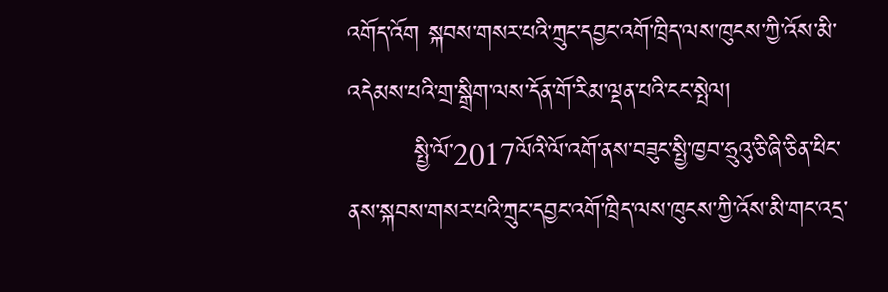འགོད་འོག སྐབས་གསར་པའི་ཀྲུང་དབྱང་འགོ་ཁྲིད་ལས་ཁུངས་ཀྱི་འོས་མི་འདེམས་པའི་གྲ་སྒྲིག་ལས་དོན་གོ་རིམ་ལྡན་པའི་ངང་སྤེལ།
        སྤྱི་ལོ་2017ལོའི་ལོ་འགོ་ནས་བཟུང་སྤྱི་ཁྱབ་ཧྲུའུ་ཅི་ཞི་ཅིན་ཕིང་ནས་སྐབས་གསར་པའི་ཀྲུང་དབྱང་འགོ་ཁྲིད་ལས་ཁུངས་ཀྱི་འོས་མི་གང་འདྲ་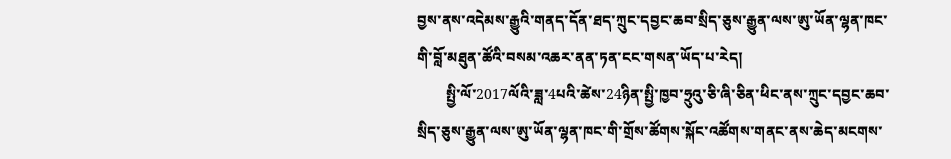བྱས་ནས་འདེམས་རྒྱུའི་གནད་དོན་ཐད་ཀྲུང་དབྱང་ཆབ་སྲིད་ཅུས་རྒྱུན་ལས་ཨུ་ཡོན་ལྷན་ཁང་གི་བློ་མཐུན་ཚོའི་བསམ་འཆར་ནན་ཏན་ངང་གསན་ཡོད་པ་རེད།
        སྤྱི་ལོ་2017ལོའི་ཟླ་4པའི་ཚེས་24ཉིན་སྤྱི་ཁྱབ་ཧྲུའུ་ཅི་ཞི་ཅིན་ཕིང་ནས་ཀྲུང་དབྱང་ཆབ་སྲིད་ཅུས་རྒྱུན་ལས་ཨུ་ཡོན་ལྷན་ཁང་གི་གྲོས་ཚོགས་སྐོང་འཚོགས་གནང་ནས་ཆེད་མངགས་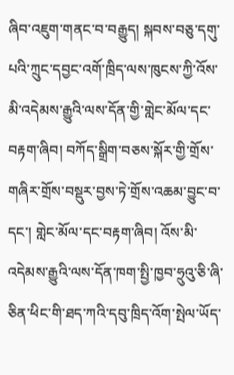ཞིབ་འཇུག་གནང་བ་བརྒྱུད། སྐབས་བཅུ་དགུ་པའི་ཀྲུང་དབྱང་འགོ་ཁྲིད་ལས་ཁུངས་ཀྱི་འོས་མི་འདེམས་རྒྱུའི་ལས་དོན་གྱི་གླེང་མོལ་དང་བརྟག་ཞིབ། བཀོད་སྒྲིག་བཅས་སྐོར་གྱི་གྲོས་གཞིར་གྲོས་བསྡུར་བྱས་ཏེ་གྲོས་འཆམ་བྱུང་བ་དང་། གླེང་མོལ་དང་བརྟག་ཞིབ། འོས་མི་འདེམས་རྒྱུའི་ལས་དོན་ཁག་སྤྱི་ཁྱབ་ཧྲུའུ་ཅི་ཞི་ཅིན་ཕིང་གི་ཐད་ཀའི་དབུ་ཁྲིད་འོག་སྤེལ་ཡོད་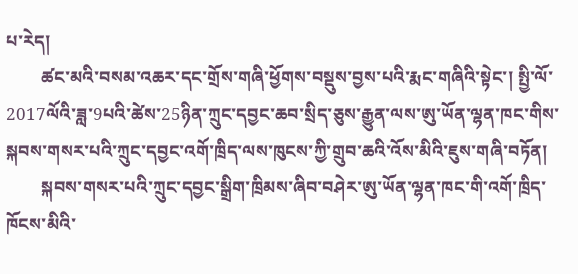པ་རེད།
        ཚང་མའི་བསམ་འཆར་དང་གྲོས་གཞི་ཕྱོགས་བསྡུས་བྱས་པའི་རྨང་གཞིའི་སྟེང་། སྤྱི་ལོ་2017ལོའི་ཟླ་9པའི་ཚེས་25ཉིན་ཀྲུང་དབྱང་ཆབ་སྲིད་ཅུས་རྒྱུན་ལས་ཨུ་ཡོན་ལྷན་ཁང་གིས་སྐབས་གསར་པའི་ཀྲུང་དབྱང་འགོ་ཁྲིད་ལས་ཁུངས་ཀྱི་གྲུབ་ཆའི་འོས་མིའི་ཇུས་གཞི་བཏོན།
        སྐབས་གསར་པའི་ཀྲུང་དབྱང་སྒྲིག་ཁྲིམས་ཞིབ་བཤེར་ཨུ་ཡོན་ལྷན་ཁང་གི་འགོ་ཁྲིད་ཁོངས་མིའི་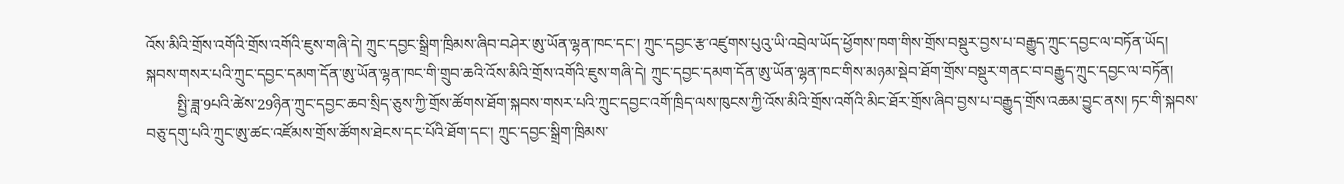འོས་མིའི་གྲོས་འགོའི་གྲོས་འགོའི་ཇུས་གཞི་དེ། ཀྲུང་དབྱང་སྒྲིག་ཁྲིམས་ཞིབ་བཤེར་ཨུ་ཡོན་ལྷན་ཁང་དང་། ཀྲུང་དབྱང་རྩ་འཛུགས་པུའུ་ཡི་འབྲེལ་ཡོད་ཕྱོགས་ཁག་གིས་གྲོས་བསྡུར་བྱས་པ་བརྒྱུད་ཀྲུང་དབྱང་ལ་བཏོན་ཡོད། སྐབས་གསར་པའི་ཀྲུང་དབྱང་དམག་དོན་ཨུ་ཡོན་ལྷན་ཁང་གི་གྲུབ་ཆའི་འོས་མིའི་གྲོས་འགོའི་ཇུས་གཞི་དེ། ཀྲུང་དབྱང་དམག་དོན་ཨུ་ཡོན་ལྷན་ཁང་གིས་མཉམ་སྡེབ་ཐོག་གྲོས་བསྡུར་གནང་བ་བརྒྱུད་ཀྲུང་དབྱང་ལ་བཏོན།
        སྤྱི་ཟླ་9པའི་ཚེས་29ཉིན་ཀྲུང་དབྱང་ཆབ་སྲིད་ཅུས་ཀྱི་གྲོས་ཚོགས་ཐོག་སྐབས་གསར་པའི་ཀྲུང་དབྱང་འགོ་ཁྲིད་ལས་ཁུངས་ཀྱི་འོས་མིའི་གྲོས་འགོའི་མིང་ཐོར་གྲོས་ཞིབ་བྱས་པ་བརྒྱུད་གྲོས་འཆམ་བྱུང་ནས། ཏང་གི་སྐབས་བཅུ་དགུ་པའི་ཀྲུང་ཨུ་ཚང་འཛོམས་གྲོས་ཚོགས་ཐེངས་དང་པོའི་ཐོག་དང་། ཀྲུང་དབྱང་སྒྲིག་ཁྲིམས་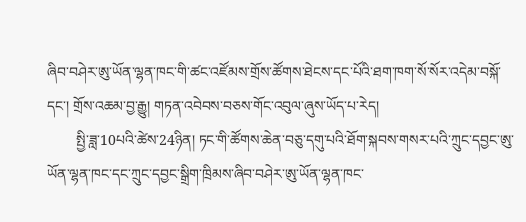ཞིབ་བཤེར་ཨུ་ཡོན་ལྷན་ཁང་གི་ཚང་འཛོམས་གྲོས་ཚོགས་ཐེངས་དང་པོའི་ཐག་ཁག་སོ་སོར་འདེམ་བསྐོ་དང་། གྲོས་འཆམ་བྱ་རྒྱུ། གཏན་འབེབས་བཅས་གོང་འབུལ་ཞུས་ཡོད་པ་རེད།
        སྤྱི་ཟླ་10པའི་ཚེས་24ཉིན། ཏང་གི་ཚོགས་ཆེན་བཅུ་དགུ་པའི་ཐོག་སྐབས་གསར་པའི་ཀྲུང་དབྱང་ཨུ་ཡོན་ལྷན་ཁང་དང་ཀྲུང་དབྱང་སྒྲིག་ཁྲིམས་ཞིབ་བཤེར་ཨུ་ཡོན་ལྷན་ཁང་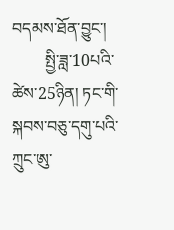བདམས་ཐོན་བྱུང་།
        སྤྱི་ཟླ་10པའི་ཚེས་25ཉིན། ཏང་གི་སྐབས་བཅུ་དགུ་པའི་ཀྲུང་ཨུ་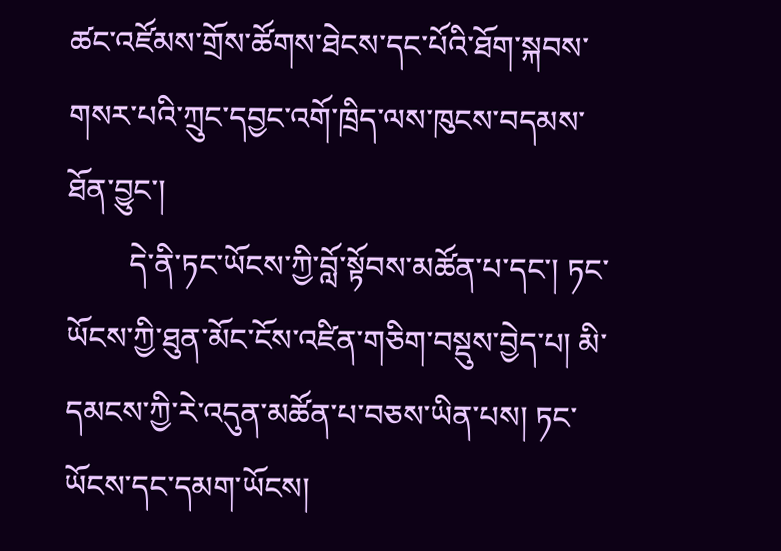ཚང་འཛོམས་གྲོས་ཚོགས་ཐེངས་དང་པོའི་ཐོག་སྐབས་གསར་པའི་ཀྲུང་དབྱང་འགོ་ཁྲིད་ལས་ཁུངས་བདམས་ཐོན་བྱུང་།
        དེ་ནི་ཏང་ཡོངས་ཀྱི་བློ་སྟོབས་མཚོན་པ་དང་། ཏང་ཡོངས་ཀྱི་ཐུན་མོང་ངོས་འཛིན་གཅིག་བསྡུས་བྱེད་པ། མི་དམངས་ཀྱི་རེ་འདུན་མཚོན་པ་བཅས་ཡིན་པས། ཏང་ཡོངས་དང་དམག་ཡོངས།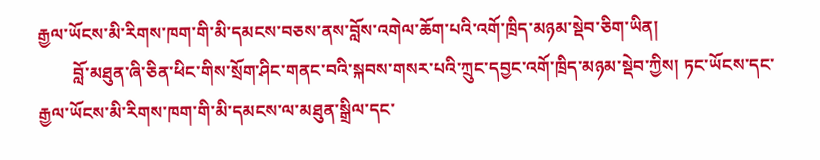རྒྱལ་ཡོངས་མི་རིགས་ཁག་གི་མི་དམངས་བཅས་ནས་བློས་འགེལ་ཆོག་པའི་འགོ་ཁྲིད་མཉམ་སྡེབ་ཅིག་ཡིན།
        བློ་མཐུན་ཞི་ཅིན་ཕིང་གིས་སྲོག་ཤིང་གནང་བའི་སྐབས་གསར་པའི་ཀྲུང་དབྱང་འགོ་ཁྲིད་མཉམ་སྡེབ་ཀྱིས། ཏང་ཡོངས་དང་རྒྱལ་ཡོངས་མི་རིགས་ཁག་གི་མི་དམངས་ལ་མཐུན་སྒྲིལ་དང་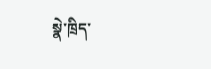སྣེ་ཁྲིད་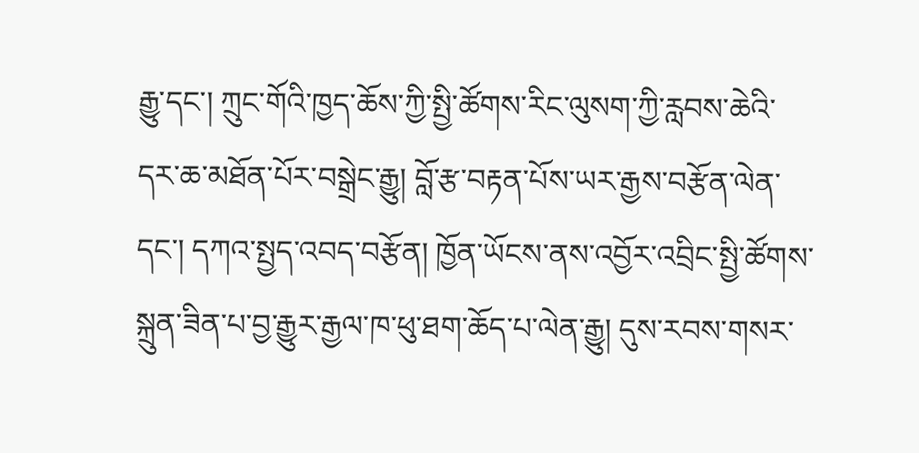རྒྱུ་དང་། ཀྲུང་གོའི་ཁྱད་ཆོས་ཀྱི་སྤྱི་ཚོགས་རིང་ལུསག་ཀྱི་རླབས་ཆེའི་དར་ཆ་མཐོན་པོར་བསྒྲེང་རྒྱུ། བློ་རྩ་བརྟན་པོས་ཡར་རྒྱས་བརྩོན་ལེན་དང་། དཀའ་སྤྱད་འབད་བརྩོན། ཁྱོན་ཡོངས་ནས་འབྱོར་འབྲིང་སྤྱི་ཚོགས་སྐྲུན་ཟིན་པ་བྱ་རྒྱུར་རྒྱལ་ཁ་ཕུ་ཐག་ཆོད་པ་ལེན་རྒྱུ། དུས་རབས་གསར་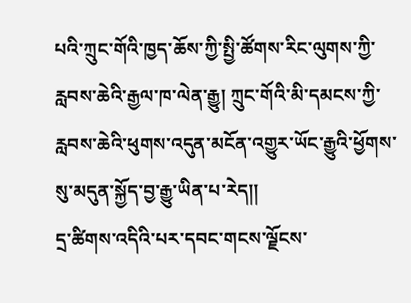པའི་ཀྲུང་གོའི་ཁྱད་ཆོས་ཀྱི་སྤྱི་ཚོགས་རིང་ལུགས་ཀྱི་རླབས་ཆེའི་རྒྱལ་ཁ་ལེན་རྒྱུ། ཀྲུང་གོའི་མི་དམངས་ཀྱི་རླབས་ཆེའི་ཕུགས་འདུན་མངོན་འགྱུར་ཡོང་རྒྱུའི་ཕྱོགས་སུ་མདུན་སྐྱོད་བྱ་རྒྱུ་ཡིན་པ་རེད།།
དྲ་ཚིགས་འདིའི་པར་དབང་གངས་ལྗོངས་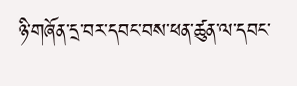ཉི་གཞོན་དྲ་བར་དབང་བས་ཕན་ཚུན་ལ་དབང་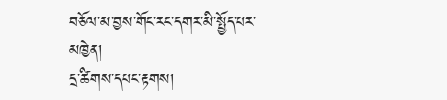བཅོལ་མ་བྱས་གོང་རང་དགར་མི་སྤྱོད་པར་མཁྱེན།
དྲ་ཚིགས་དཔང་རྟགས།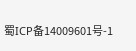蜀ICP备14009601号-1